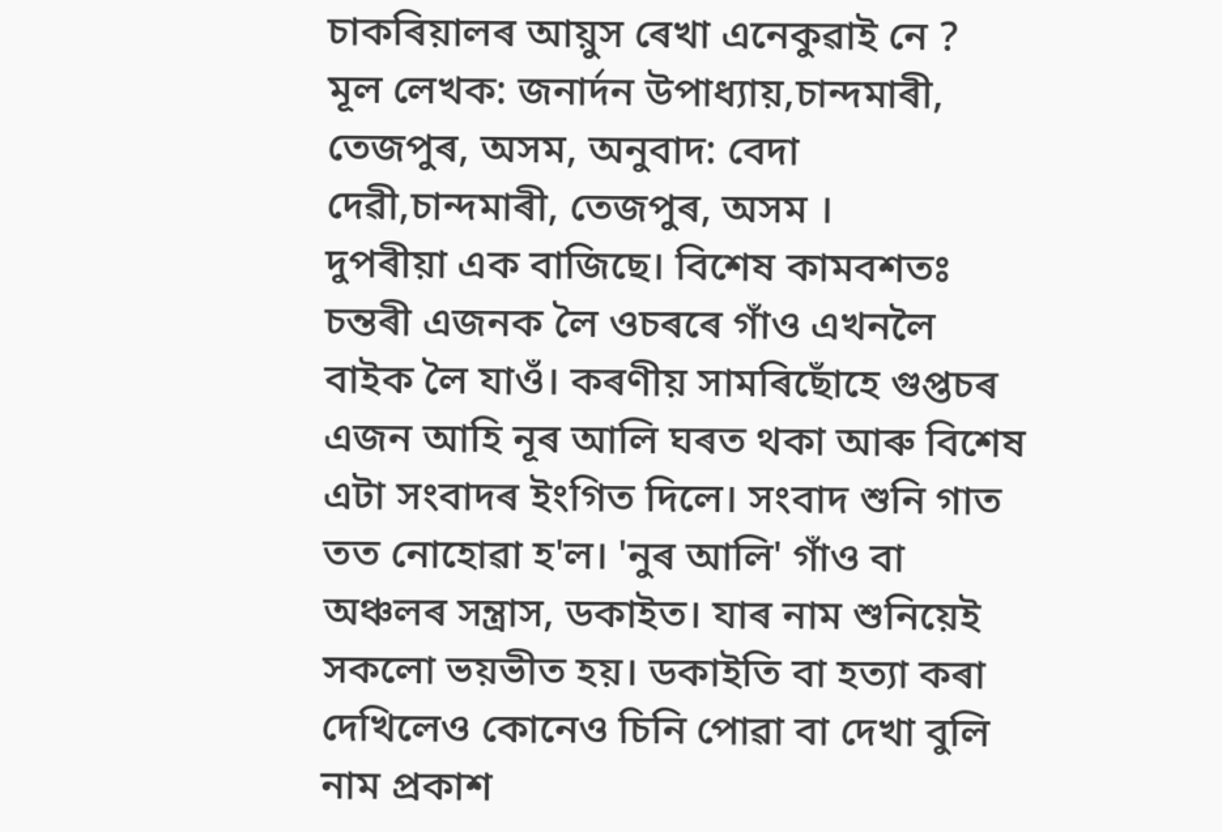চাকৰিয়ালৰ আয়ুস ৰেখা এনেকুৱাই নে ?
মূল লেখক: জনাৰ্দন উপাধ্যায়,চান্দমাৰী, তেজপুৰ, অসম, অনুবাদ: বেদা দেৱী,চান্দমাৰী, তেজপুৰ, অসম ।
দুপৰীয়া এক বাজিছে। বিশেষ কামবশতঃ চন্তৰী এজনক লৈ ওচৰৰে গাঁও এখনলৈ বাইক লৈ যাওঁ। কৰণীয় সামৰিছোঁহে গুপ্তচৰ এজন আহি নূৰ আলি ঘৰত থকা আৰু বিশেষ এটা সংবাদৰ ইংগিত দিলে। সংবাদ শুনি গাত তত নোহোৱা হ'ল। 'নুৰ আলি' গাঁও বা অঞ্চলৰ সন্ত্রাস, ডকাইত। যাৰ নাম শুনিয়েই সকলো ভয়ভীত হয়। ডকাইতি বা হত্যা কৰা দেখিলেও কোনেও চিনি পোৱা বা দেখা বুলি নাম প্রকাশ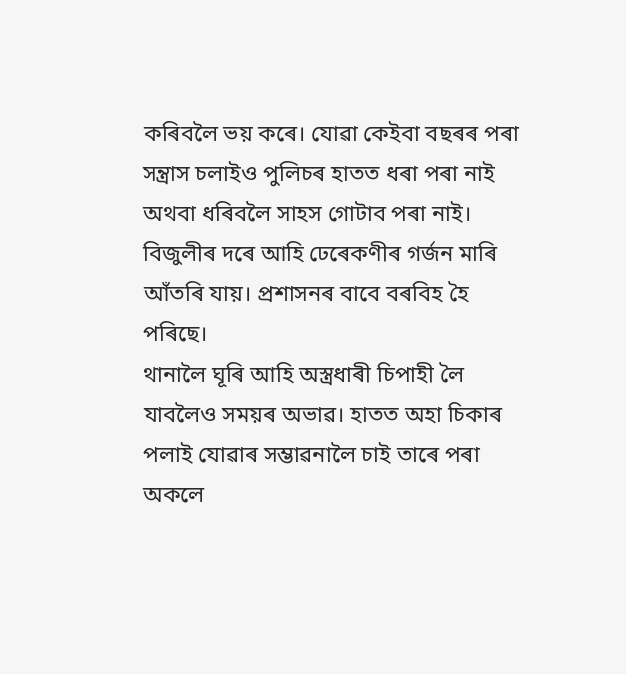কৰিবলৈ ভয় কৰে। যোৱা কেইবা বছৰৰ পৰা সন্ত্রাস চলাইও পুলিচৰ হাতত ধৰা পৰা নাই অথবা ধৰিবলৈ সাহস গোটাব পৰা নাই। বিজুলীৰ দৰে আহি ঢেৰেকণীৰ গর্জন মাৰি আঁতৰি যায়। প্রশাসনৰ বাবে বৰবিহ হৈ পৰিছে।
থানালৈ ঘূৰি আহি অস্ত্ৰধাৰী চিপাহী লৈ যাবলৈও সময়ৰ অভাৱ। হাতত অহা চিকাৰ পলাই যোৱাৰ সম্ভাৱনালৈ চাই তাৰে পৰা অকলে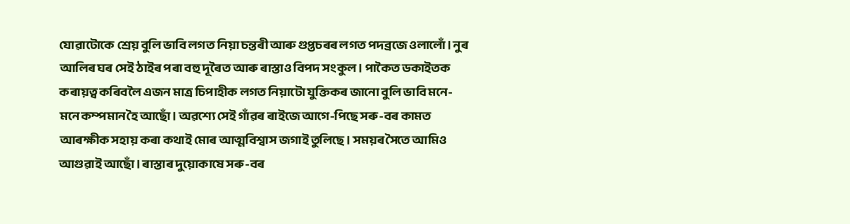যোৱাটোকে শ্রেয় বুলি ভাবি লগত নিয়া চন্তৰী আৰু গুপ্তচৰৰ লগত পদব্রজে ওলালোঁ। নুৰ আলিৰ ঘৰ সেই ঠাইৰ পৰা বহু দূৰৈত আৰু ৰাস্তাও বিপদ সংকুল। পাকৈত ডকাইতক কৰায়ত্ব কৰিবলৈ এজন মাত্র চিপাহীক লগত নিয়াটো যুক্তিকৰ জানো বুলি ভাবি মনে-মনে কম্পমান হৈ আছোঁ। অৱশ্যে সেই গাঁৱৰ ৰাইজে আগে-পিছে সৰু-বৰ কামত আৰক্ষীক সহায় কৰা কথাই মোৰ আত্মবিশ্বাস জগাই তুলিছে। সময়ৰ সৈতে আমিও আগুৱাই আছোঁ। ৰাস্তাৰ দুয়োকাষে সৰু-বৰ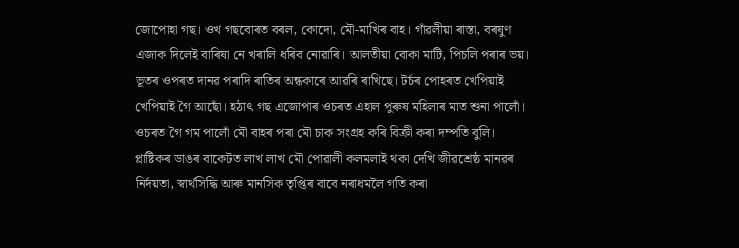জোপোহা গছ। ওখ গছবোৰত বৰল, কোদো, মৌ-মাখিৰ বাহ। গাঁৱলীয়া ৰাস্তা, বৰষুণ এজাক দিলেই বাৰিষা নে খৰালি ধৰিব নোৱাৰি। আলতীয়া বোকা মাটি, পিচলি পৰাৰ ভয়। ভূতৰ ওপৰত দানৱ পৰাদি ৰাতিৰ অন্ধকাৰে আৱৰি ৰাখিছে। টৰ্চৰ পোহৰত খেপিয়াই খেপিয়াই গৈ আছোঁ। হঠাৎ গছ এজোপাৰ ওচৰত এহাল পুৰুষ মহিলাৰ মাত শুনা পালোঁ। ওচৰত গৈ গম পালোঁ মৌ বাহৰ পৰা মৌ চাক সংগ্রহ কৰি বিক্ৰী কৰা দম্পতি বুলি। প্লাষ্টিকৰ ডাঙৰ বাকেটত লাখ লাখ মৌ পোৱালী কলমলাই থকা দেখি জীৱশ্ৰেষ্ঠ মানৱৰ নিৰ্দয়তা, স্বার্থসিদ্ধি আৰু মানসিক তৃপ্তিৰ বাবে নৰাধমলৈ গতি কৰা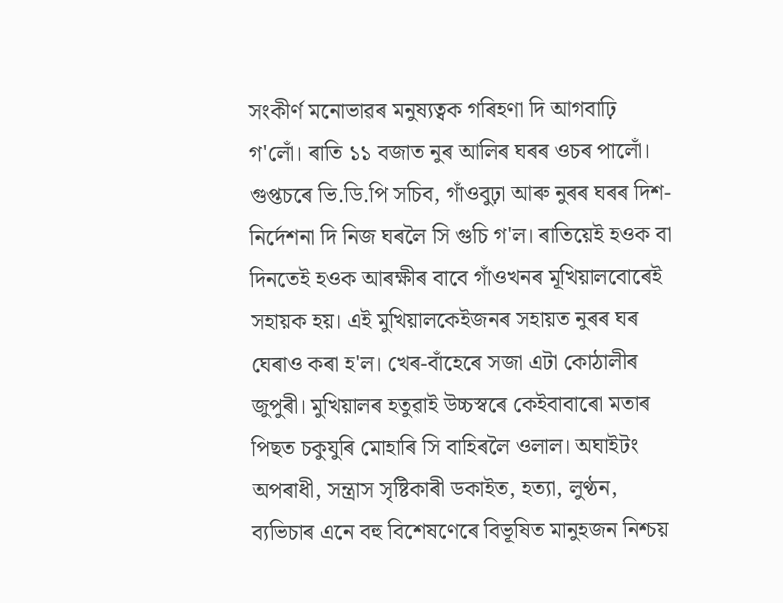সংকীর্ণ মনোভাৱৰ মনুষ্যত্বক গৰিহণা দি আগবাঢ়ি গ'লোঁ। ৰাতি ১১ বজাত নুৰ আলিৰ ঘৰৰ ওচৰ পালোঁ। গুপ্তচৰে ভি.ডি.পি সচিব, গাঁওবুঢ়া আৰু নুৰৰ ঘৰৰ দিশ-নিৰ্দেশনা দি নিজ ঘৰলৈ সি গুচি গ'ল। ৰাতিয়েই হওক বা দিনতেই হওক আৰক্ষীৰ বাবে গাঁওখনৰ মূখিয়ালবোৰেই সহায়ক হয়। এই মুখিয়ালকেইজনৰ সহায়ত নুৰৰ ঘৰ ঘেৰাও কৰা হ'ল। খেৰ-বাঁহেৰে সজা এটা কোঠালীৰ জুপুৰী। মুখিয়ালৰ হতুৱাই উচ্চস্বৰে কেইবাবাৰো মতাৰ পিছত চকুযুৰি মোহাৰি সি বাহিৰলৈ ওলাল। অঘাইটং অপৰাধী, সন্ত্রাস সৃষ্টিকাৰী ডকাইত, হত্যা, লুণ্ঠন, ব্যভিচাৰ এনে বহু বিশেষণেৰে বিভূষিত মানুহজন নিশ্চয়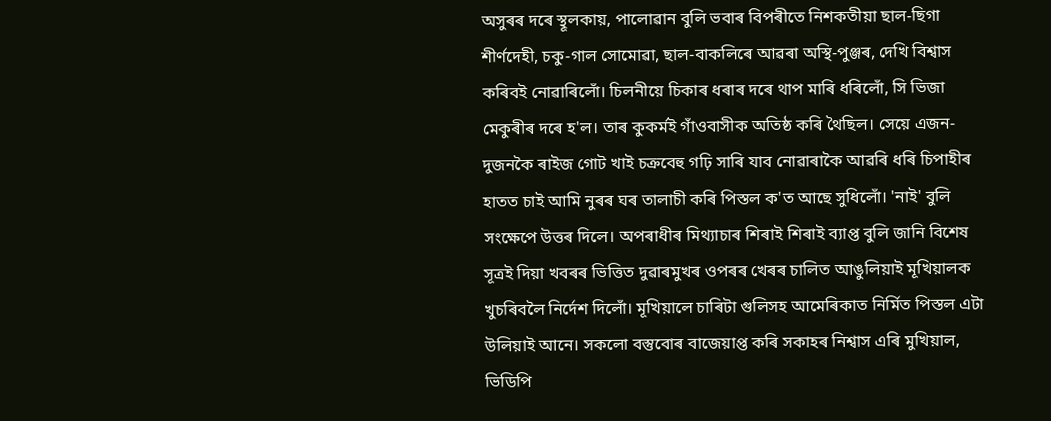অসুৰৰ দৰে স্থূলকায়, পালোৱান বুলি ভবাৰ বিপৰীতে নিশকতীয়া ছাল-ছিগা শীর্ণদেহী, চকু-গাল সোমোৱা, ছাল-বাকলিৰে আৱৰা অস্থি-পুঞ্জৰ, দেখি বিশ্বাস কৰিবই নোৱাৰিলোঁ। চিলনীয়ে চিকাৰ ধৰাৰ দৰে থাপ মাৰি ধৰিলোঁ, সি ভিজা মেকুৰীৰ দৰে হ'ল। তাৰ কুকর্মই গাঁওবাসীক অতিষ্ঠ কৰি থৈছিল। সেয়ে এজন-দুজনকৈ ৰাইজ গোট খাই চক্ৰবেহু গঢ়ি সাৰি যাব নোৱাৰাকৈ আৱৰি ধৰি চিপাহীৰ হাতত চাই আমি নুৰৰ ঘৰ তালাচী কৰি পিস্তল ক'ত আছে সুধিলোঁ। 'নাই' বুলি সংক্ষেপে উত্তৰ দিলে। অপৰাধীৰ মিথ্যাচাৰ শিৰাই শিৰাই ব্যাপ্ত বুলি জানি বিশেষ সূত্ৰই দিয়া খবৰৰ ভিত্তিত দুৱাৰমুখৰ ওপৰৰ খেৰৰ চালিত আঙুলিয়াই মূখিয়ালক খুচৰিবলৈ নিৰ্দেশ দিলোঁ। মূখিয়ালে চাৰিটা গুলিসহ আমেৰিকাত নির্মিত পিস্তল এটা উলিয়াই আনে। সকলো বস্তুবোৰ বাজেয়াপ্ত কৰি সকাহৰ নিশ্বাস এৰি মুখিয়াল, ভিডিপি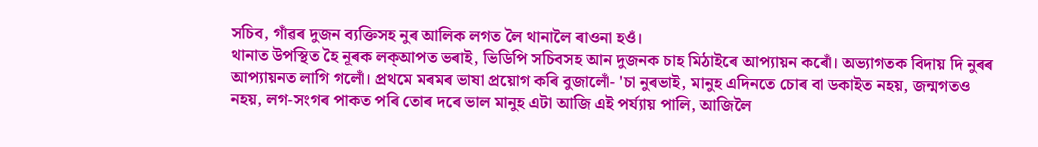সচিব, গাঁৱৰ দুজন ব্যক্তিসহ নুৰ আলিক লগত লৈ থানালৈ ৰাওনা হওঁ।
থানাত উপস্থিত হৈ নূৰক লক্আপত ভৰাই, ভিডিপি সচিবসহ আন দুজনক চাহ মিঠাইৰে আপ্যায়ন কৰোঁ। অভ্যাগতক বিদায় দি নুৰৰ আপ্যায়নত লাগি গলোঁ। প্রথমে মৰমৰ ভাষা প্ৰয়োগ কৰি বুজালোঁ- 'চা নুৰভাই, মানুহ এদিনতে চোৰ বা ডকাইত নহয়, জন্মগতও নহয়, লগ-সংগৰ পাকত পৰি তোৰ দৰে ভাল মানুহ এটা আজি এই পৰ্য্যায় পালি, আজিলৈ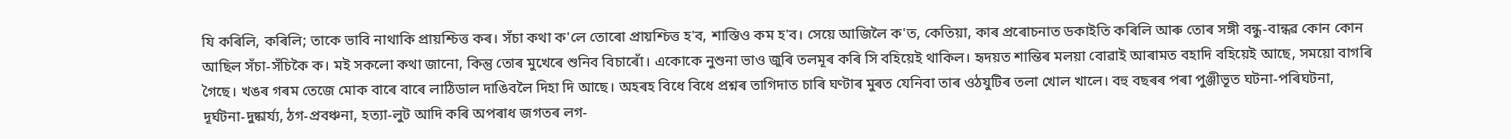যি কৰিলি, কৰিলি; তাকে ভাবি নাথাকি প্রায়শ্চিত্ত কৰ। সঁচা কথা ক'লে তোৰো প্রায়শ্চিত্ত হ'ব, শাস্তিও কম হ'ব। সেয়ে আজিলৈ ক'ত, কেতিয়া, কাৰ প্ৰৰোচনাত ডকাইতি কৰিলি আৰু তোৰ সঙ্গী বন্ধু-বান্ধৱ কোন কোন আছিল সঁচা-সঁচিকৈ ক। মই সকলো কথা জানো, কিন্তু তোৰ মুখেৰে শুনিব বিচাৰোঁ। একোকে নুশুনা ভাও জুৰি তলমূৰ কৰি সি বহিয়েই থাকিল। হৃদয়ত শান্তিৰ মলয়া বোৱাই আৰামত বহাদি বহিয়েই আছে, সময়ো বাগৰি গৈছে। খঙৰ গৰম তেজে মোক বাৰে বাৰে লাঠিডাল দাঙিবলৈ দিহা দি আছে। অহৰহ বিধে বিধে প্ৰশ্নৰ তাগিদাত চাৰি ঘণ্টাৰ মুৰত যেনিবা তাৰ ওঠযুটিৰ তলা খোল খালে। বহু বছৰৰ পৰা পুঞ্জীভূত ঘটনা-পৰিঘটনা, দূর্ঘটনা-দুষ্কাৰ্য্য, ঠগ-প্রবঞ্চনা, হত্যা-লুট আদি কৰি অপৰাধ জগতৰ লগ-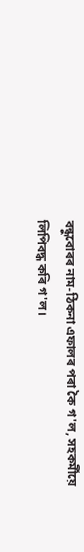বন্ধুবোৰৰ নাম-ঠিকনা এফালৰ পৰা কৈ গ'ল, সহকর্মীয়ে লিপিবদ্ধ কৰি গ'ল।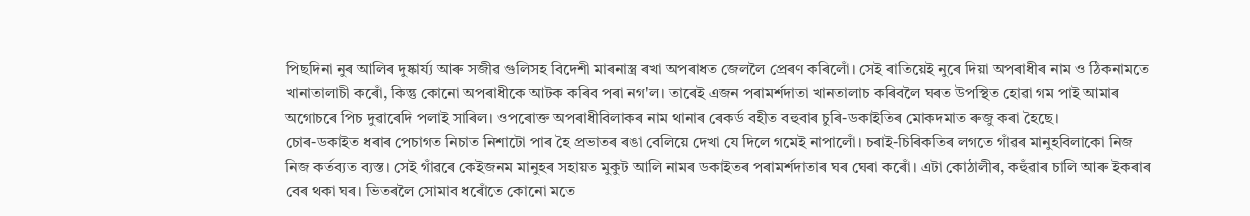পিছদিনা নুৰ আলিৰ দুষ্কাৰ্য্য আৰু সজীৱ গুলিসহ বিদেশী মাৰনাস্ত্ৰ ৰখা অপৰাধত জেললৈ প্ৰেৰণ কৰিলোঁ। সেই ৰাতিয়েই নুৰে দিয়া অপৰাধীৰ নাম ও ঠিকনামতে খানাতালাচী কৰোঁ, কিন্তু কোনো অপৰাধীকে আটক কৰিব পৰা নগ'ল। তাৰেই এজন পৰামৰ্শদাতা খানতালাচ কৰিবলৈ ঘৰত উপস্থিত হোৱা গম পাই আমাৰ অগোচৰে পিচ দুৱাৰেদি পলাই সাৰিল। ওপৰোক্ত অপৰাধীবিলাকৰ নাম থানাৰ ৰেকৰ্ড বহীত বহুবাৰ চুৰি-ডকাইতিৰ মোকদমাত ৰুজু কৰা হৈছে।
চোৰ-ডকাইত ধৰাৰ পেচাগত নিচাত নিশাটো পাৰ হৈ প্ৰভাতৰ ৰঙা বেলিয়ে দেখা যে দিলে গমেই নাপালোঁ। চৰাই-চিৰিকতিৰ লগতে গাঁৱৰ মানুহবিলাকো নিজ নিজ কর্তব্যত ব্যস্ত। সেই গাঁৱৰে কেইজনম মানুহৰ সহায়ত মুকুট আলি নামৰ ডকাইতৰ পৰামৰ্শদাতাৰ ঘৰ ঘেৰা কৰোঁ। এটা কোঠালীৰ, কহুঁৱাৰ চালি আৰু ইকৰাৰ বেৰ থকা ঘৰ। ভিতৰলৈ সোমাব ধৰোঁতে কোনো মতে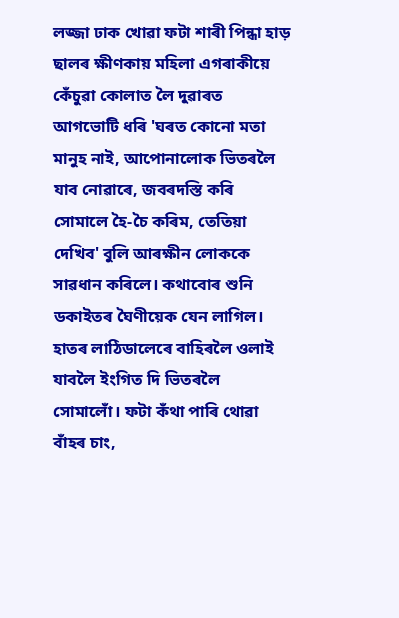লজ্জা ঢাক খোৱা ফটা শাৰী পিন্ধা হাড় ছালৰ ক্ষীণকায় মহিলা এগৰাকীয়ে কেঁচুৱা কোলাত লৈ দুৱাৰত আগভোটি ধৰি 'ঘৰত কোনো মতা মানুহ নাই, আপোনালোক ভিতৰলৈ যাব নোৱাৰে, জবৰদস্তি কৰি সোমালে হৈ-চৈ কৰিম, তেতিয়া দেখিব' বুলি আৰক্ষীন লোককে সাৱধান কৰিলে। কথাবোৰ শুনি ডকাইতৰ ঘৈণীয়েক যেন লাগিল। হাতৰ লাঠিডালেৰে বাহিৰলৈ ওলাই যাবলৈ ইংগিত দি ভিতৰলৈ সোমালোঁ। ফটা কঁথা পাৰি থোৱা বাঁহৰ চাং,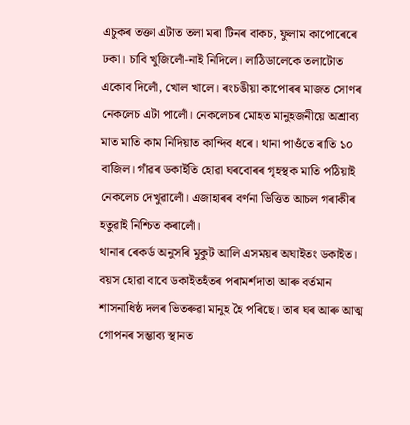এচুকৰ তক্তা এটাত তলা মৰা টিনৰ বাকচ, ফুলাম কাপোৰেৰে ঢকা। চাবি খুজিলোঁ-নাই নিদিলে। লাঠিডালেকে তলাটোত একোব দিলোঁ, খোল খালে। ৰংচঙীয়া কাপোৰৰ মাজত সোণৰ নেকলেচ এটা পালোঁ। নেকলেচৰ মোহত মানুহজনীয়ে অশ্রাব্য মাত মাতি কাম নিদিয়াত কান্দিব ধৰে। থানা পাওঁতে ৰাতি ১০ বাজিল। গাঁৱৰ ডকাইতি হোৱা ঘৰবোৰৰ গৃহস্থক মাতি পঠিয়াই নেকলেচ দেখুৱালোঁ। এজাহাৰৰ বৰ্ণনা ভিত্তিত আচল গৰাকীৰ হতুৱাই নিশ্চিত কৰালোঁ।
থানাৰ ৰেকৰ্ড অনুসৰি মুকুট আলি এসময়ৰ অঘাইতং ডকাইত। বয়স হোৱা বাবে ডকাইতহঁতৰ পৰামৰ্শদাতা আৰু বৰ্তমান শাসনাধিষ্ঠ দলৰ ভিতৰুৱা মানুহ হৈ পৰিছে। তাৰ ঘৰ আৰু আত্ম গোপনৰ সম্ভাব্য স্থানত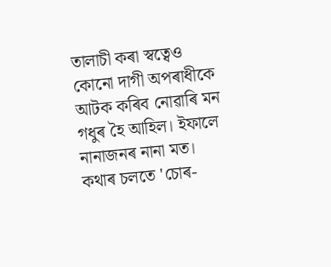তালাচী কৰা স্বত্বেও কোনো দাগী অপৰাধীকে আটক কৰিব নোৱাৰি মন গধুৰ হৈ আহিল। ইফালে নানাজনৰ নানা মত। কথাৰ চলতে 'চোৰ-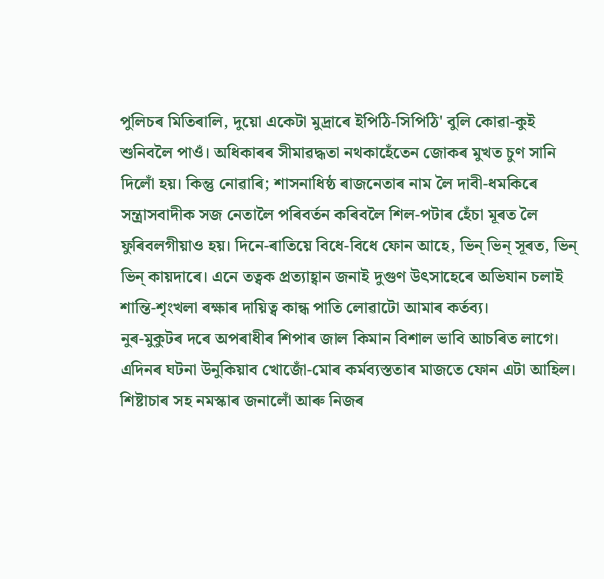পুলিচৰ মিতিৰালি, দুয়ো একেটা মুদ্রাৰে ইপিঠি-সিপিঠি' বুলি কোৱা-কুই শুনিবলৈ পাওঁ। অধিকাৰৰ সীমাৱদ্ধতা নথকাহেঁতেন জোকৰ মুখত চুণ সানি দিলোঁ হয়। কিন্তু নোৱাৰি; শাসনাধিষ্ঠ ৰাজনেতাৰ নাম লৈ দাবী-ধমকিৰে সন্ত্রাসবাদীক সজ নেতালৈ পৰিবৰ্তন কৰিবলৈ শিল-পটাৰ হেঁচা মূৰত লৈ ফুৰিবলগীয়াও হয়। দিনে-ৰাতিয়ে বিধে-বিধে ফোন আহে, ভিন্ ভিন্ সূৰত, ভিন্ ভিন্ কায়দাৰে। এনে তত্বক প্রত্যাহ্বান জনাই দুগুণ উৎসাহেৰে অভিযান চলাই শান্তি-শৃংখলা ৰক্ষাৰ দায়িত্ব কান্ধ পাতি লোৱাটো আমাৰ কৰ্তব্য।
নুৰ-মুকুটৰ দৰে অপৰাধীৰ শিপাৰ জাল কিমান বিশাল ভাবি আচৰিত লাগে। এদিনৰ ঘটনা উনুকিয়াব খোজোঁ-মোৰ কৰ্মব্যস্ততাৰ মাজতে ফোন এটা আহিল। শিষ্টাচাৰ সহ নমস্কাৰ জনালোঁ আৰু নিজৰ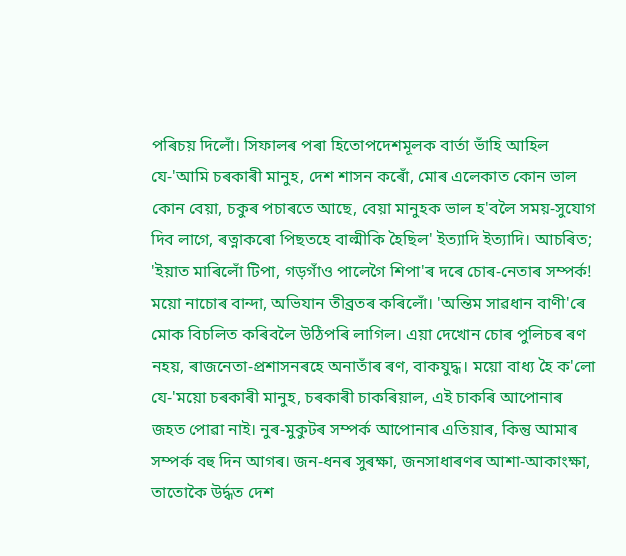পৰিচয় দিলোঁ। সিফালৰ পৰা হিতোপদেশমূলক বার্তা ভাঁহি আহিল যে-'আমি চৰকাৰী মানুহ, দেশ শাসন কৰোঁ, মোৰ এলেকাত কোন ভাল কোন বেয়া, চকুৰ পচাৰতে আছে, বেয়া মানুহক ভাল হ'বলৈ সময়-সুযোগ দিব লাগে, ৰত্নাকৰো পিছতহে বাল্মীকি হৈছিল' ইত্যাদি ইত্যাদি। আচৰিত; 'ইয়াত মাৰিলোঁ টিপা, গড়গাঁও পালেগৈ শিপা'ৰ দৰে চোৰ-নেতাৰ সম্পৰ্ক! ময়ো নাচোৰ বান্দা, অভিযান তীব্ৰতৰ কৰিলোঁ। 'অন্তিম সাৱধান বাণী'ৰে মোক বিচলিত কৰিবলৈ উঠিপৰি লাগিল। এয়া দেখোন চোৰ পুলিচৰ ৰণ নহয়, ৰাজনেতা-প্ৰশাসনৰহে অনাতাঁৰ ৰণ, বাকযুদ্ধ। ময়ো বাধ্য হৈ ক'লো যে-'ময়ো চৰকাৰী মানুহ, চৰকাৰী চাকৰিয়াল, এই চাকৰি আপোনাৰ জহত পোৱা নাই। নুৰ-মুকুটৰ সম্পৰ্ক আপোনাৰ এতিয়াৰ, কিন্তু আমাৰ সম্পৰ্ক বহু দিন আগৰ। জন-ধনৰ সুৰক্ষা, জনসাধাৰণৰ আশা-আকাংক্ষা, তাতোকৈ উর্দ্ধত দেশ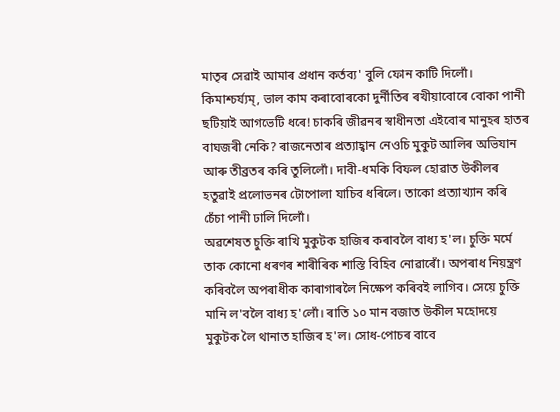মাতৃৰ সেৱাই আমাৰ প্ৰধান কৰ্তব্য' বুলি ফোন কাটি দিলোঁ। কিমাশ্চৰ্য্যম্, ভাল কাম কৰাবোৰকো দুর্নীতিৰ ৰখীয়াবোৰে বোকা পানী ছটিয়াই আগভেটি ধৰে! চাকৰি জীৱনৰ স্বাধীনতা এইবোৰ মানুহৰ হাতৰ বাঘজৰী নেকি? ৰাজনেতাৰ প্ৰত্যাহ্বান নেওচি মুকুট আলিৰ অভিযান আৰু তীব্ৰতৰ কৰি তুলিলোঁ। দাবী-ধমকি বিফল হোৱাত উকীলৰ হতুৱাই প্রলোভনৰ টোপোলা যাচিব ধৰিলে। তাকো প্রত্যাখ্যান কৰি চেঁচা পানী ঢালি দিলোঁ।
অৱশেষত চুক্তি ৰাখি মুকুটক হাজিৰ কৰাবলৈ বাধ্য হ'ল। চুক্তি মর্মে তাক কোনো ধৰণৰ শাৰীৰিক শাস্তি বিহিব নোৱাৰোঁ। অপৰাধ নিয়ন্ত্ৰণ কৰিবলৈ অপৰাধীক কাৰাগাৰলৈ নিক্ষেপ কৰিবই লাগিব। সেয়ে চুক্তি মানি ল'বলৈ বাধ্য হ'লোঁ। ৰাতি ১০ মান বজাত উকীল মহোদয়ে মুকুটক লৈ থানাত হাজিৰ হ'ল। সোধ-পোচৰ বাবে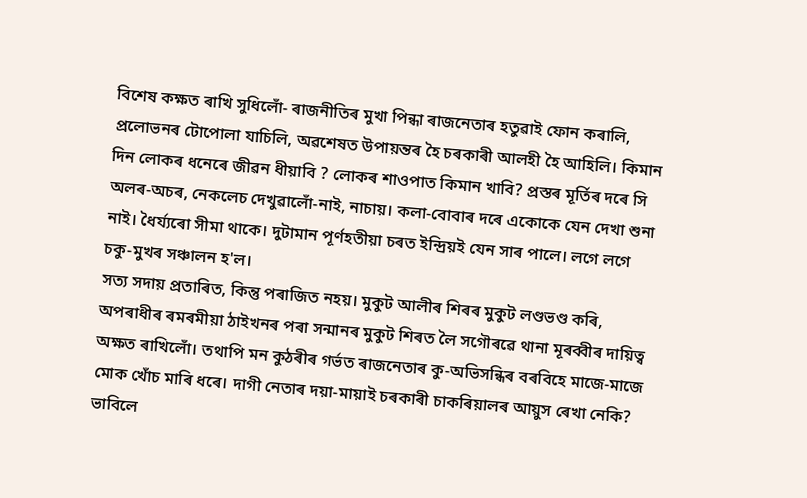বিশেষ কক্ষত ৰাখি সুধিলোঁ- ৰাজনীতিৰ মুখা পিন্ধা ৰাজনেতাৰ হতুৱাই ফোন কৰালি, প্রলোভনৰ টোপোলা যাচিলি, অৱশেষত উপায়ন্তৰ হৈ চৰকাৰী আলহী হৈ আহিলি। কিমান দিন লোকৰ ধনেৰে জীৱন ধীয়াবি ? লোকৰ শাওপাত কিমান খাবি? প্রস্তৰ মূৰ্তিৰ দৰে সি অলৰ-অচৰ, নেকলেচ দেখুৱালোঁ-নাই, নাচায়। কলা-বোবাৰ দৰে একোকে যেন দেখা শুনা নাই। ধৈৰ্য্যৰো সীমা থাকে। দুটামান পূৰ্ণহতীয়া চৰত ইন্দ্রিয়ই যেন সাৰ পালে। লগে লগে চকু-মুখৰ সঞ্চালন হ'ল।
সত্য সদায় প্রতাৰিত, কিন্তু পৰাজিত নহয়। মুকুট আলীৰ শিৰৰ মুকুট লণ্ডভণ্ড কৰি, অপৰাধীৰ ৰমৰমীয়া ঠাইখনৰ পৰা সন্মানৰ মুকুট শিৰত লৈ সগৌৰৱে থানা মূৰব্বীৰ দায়িত্ব অক্ষত ৰাখিলোঁ। তথাপি মন কুঠৰীৰ গৰ্ভত ৰাজনেতাৰ কু-অভিসন্ধিৰ বৰবিহে মাজে-মাজে মোক খোঁচ মাৰি ধৰে। দাগী নেতাৰ দয়া-মায়াই চৰকাৰী চাকৰিয়ালৰ আয়ুস ৰেখা নেকি? ভাবিলে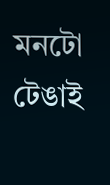মনটো টেঙাই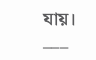যায়।
___